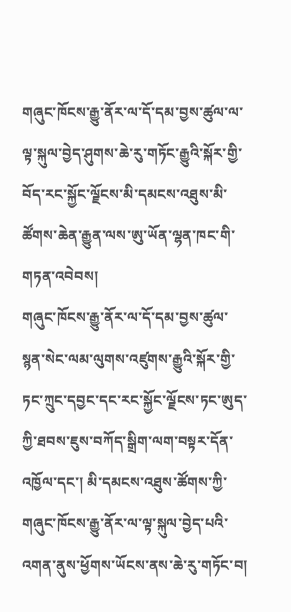གཞུང་ཁོངས་རྒྱུ་ནོར་ལ་དོ་དམ་བྱས་ཚུལ་ལ་ལྟ་སྐུལ་བྱེད་ཤུགས་ཆེ་རུ་གཏོང་རྒྱུའི་སྐོར་གྱི་བོད་རང་སྐྱོང་ལྗོངས་མི་དམངས་འཐུས་མི་ཚོགས་ཆེན་རྒྱུན་ལས་ཨུ་ཡོན་ལྷན་ཁང་གི་གཏན་འབེབས།
གཞུང་ཁོངས་རྒྱུ་ནོར་ལ་དོ་དམ་བྱས་ཚུལ་སྙན་སེང་ལམ་ལུགས་འཛུགས་རྒྱུའི་སྐོར་གྱི་ཏང་ཀྲུང་དབྱང་དང་རང་སྐྱོང་ལྗོངས་ཏང་ཨུད་ཀྱི་ཐབས་ཇུས་བཀོད་སྒྲིག་ལག་བསྟར་དོན་འཁྱོལ་དང་། མི་དམངས་འཐུས་ཚོགས་ཀྱི་གཞུང་ཁོངས་རྒྱུ་ནོར་ལ་ལྟ་སྐུལ་བྱེད་པའི་འགན་ནུས་ཕྱོགས་ཡོངས་ནས་ཆེ་རུ་གཏོང་བ།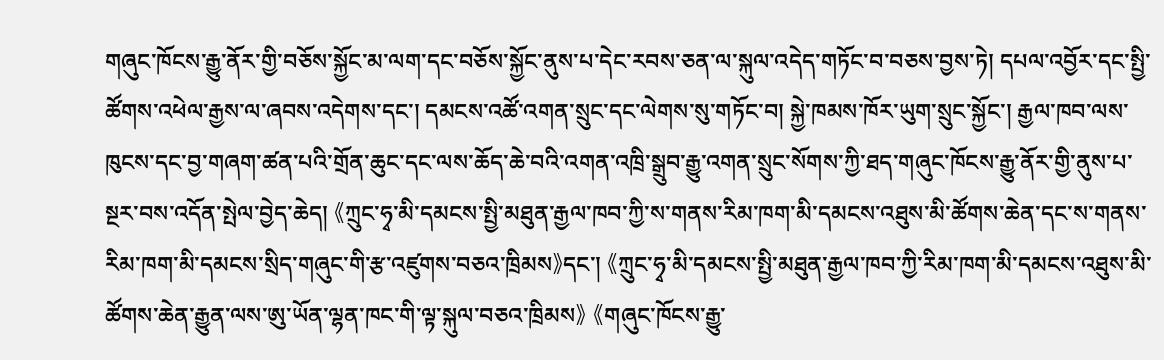གཞུང་ཁོངས་རྒྱུ་ནོར་གྱི་བཅོས་སྐྱོང་མ་ལག་དང་བཅོས་སྐྱོང་ནུས་པ་དེང་རབས་ཅན་ལ་སྐུལ་འདེད་གཏོང་བ་བཅས་བྱས་ཏེ། དཔལ་འབྱོར་དང་སྤྱི་ཚོགས་འཕེལ་རྒྱས་ལ་ཞབས་འདེགས་དང་། དམངས་འཚོ་འགན་སྲུང་དང་ལེགས་སུ་གཏོང་བ། སྐྱེ་ཁམས་ཁོར་ཡུག་སྲུང་སྐྱོང་། རྒྱལ་ཁབ་ལས་ཁུངས་དང་བྱ་གཞག་ཚན་པའི་གྲོན་ཆུང་དང་ལས་ཆོད་ཆེ་བའི་འགན་འཁྲི་སྒྲུབ་རྒྱུ་འགན་སྲུང་སོགས་ཀྱི་ཐད་གཞུང་ཁོངས་རྒྱུ་ནོར་གྱི་ནུས་པ་སྔར་བས་འདོན་སྤེལ་བྱེད་ཆེད། 《ཀྲུང་ཧྭ་མི་དམངས་སྤྱི་མཐུན་རྒྱལ་ཁབ་ཀྱི་ས་གནས་རིམ་ཁག་མི་དམངས་འཐུས་མི་ཚོགས་ཆེན་དང་ས་གནས་རིམ་ཁག་མི་དམངས་སྲིད་གཞུང་གི་རྩ་འཛུགས་བཅའ་ཁྲིམས》དང་། 《ཀྲུང་ཧྭ་མི་དམངས་སྤྱི་མཐུན་རྒྱལ་ཁབ་ཀྱི་རིམ་ཁག་མི་དམངས་འཐུས་མི་ཚོགས་ཆེན་རྒྱུན་ལས་ཨུ་ཡོན་ལྷན་ཁང་གི་ལྟ་སྐུལ་བཅའ་ཁྲིམས》 《གཞུང་ཁོངས་རྒྱུ་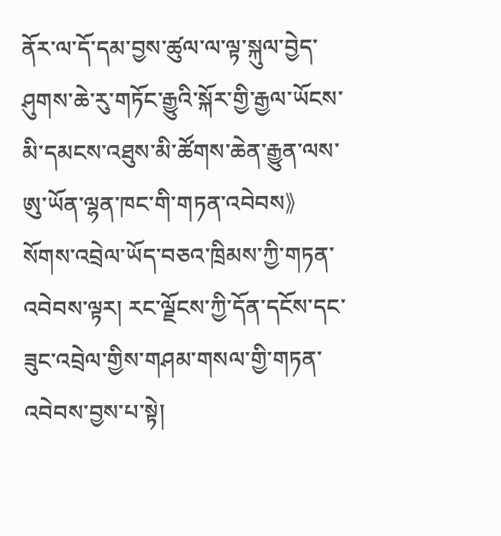ནོར་ལ་དོ་དམ་བྱས་ཚུལ་ལ་ལྟ་སྐུལ་བྱེད་ཤུགས་ཆེ་རུ་གཏོང་རྒྱུའི་སྐོར་གྱི་རྒྱལ་ཡོངས་མི་དམངས་འཐུས་མི་ཚོགས་ཆེན་རྒྱུན་ལས་ཨུ་ཡོན་ལྷན་ཁང་གི་གཏན་འབེབས》སོགས་འབྲེལ་ཡོད་བཅའ་ཁྲིམས་ཀྱི་གཏན་འབེབས་ལྟར། རང་ལྗོངས་ཀྱི་དོན་དངོས་དང་ཟུང་འབྲེལ་གྱིས་གཤམ་གསལ་གྱི་གཏན་འབེབས་བྱས་པ་སྟེ།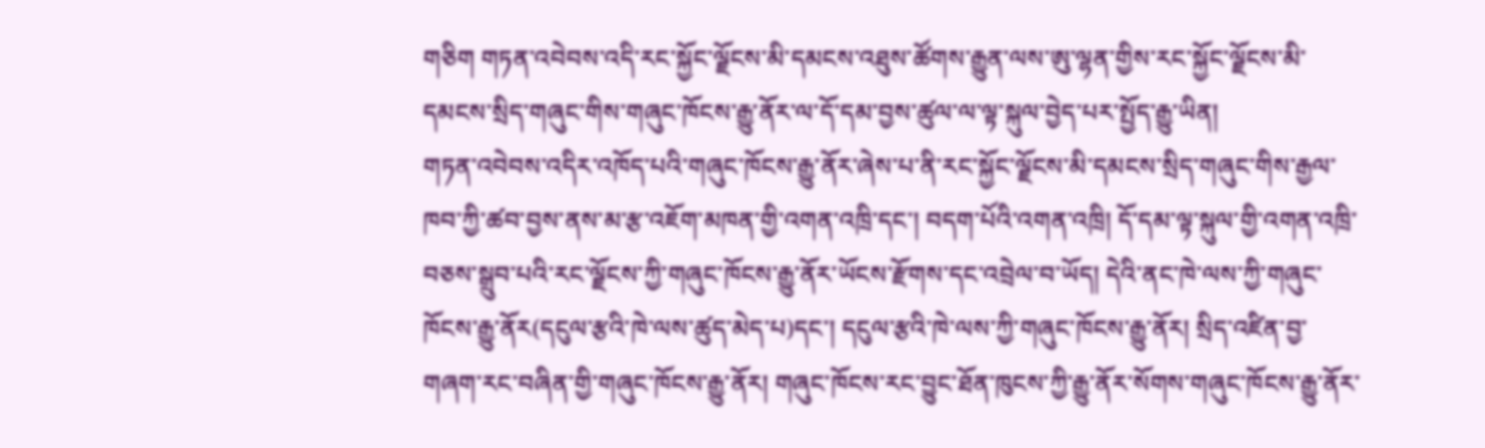གཅིག གཏན་འབེབས་འདི་རང་སྐྱོང་ལྗོངས་མི་དམངས་འཐུས་ཚོགས་རྒྱུན་ལས་ཨུ་ལྷན་གྱིས་རང་སྐྱོང་ལྗོངས་མི་དམངས་སྲིད་གཞུང་གིས་གཞུང་ཁོངས་རྒྱུ་ནོར་ལ་དོ་དམ་བྱས་ཚུལ་ལ་ལྟ་སྐུལ་བྱེད་པར་སྤྱོད་རྒྱུ་ཡིན།
གཏན་འབེབས་འདིར་འཁོད་པའི་གཞུང་ཁོངས་རྒྱུ་ནོར་ཞེས་པ་ནི་རང་སྐྱོང་ལྗོངས་མི་དམངས་སྲིད་གཞུང་གིས་རྒྱལ་ཁབ་ཀྱི་ཚབ་བྱས་ནས་མ་རྩ་འཇོག་མཁན་གྱི་འགན་འཁྲི་དང་། བདག་པོའི་འགན་འཁྲི། དོ་དམ་ལྟ་སྐུལ་གྱི་འགན་འཁྲི་བཅས་སྒྲུབ་པའི་རང་ལྗོངས་ཀྱི་གཞུང་ཁོངས་རྒྱུ་ནོར་ཡོངས་རྫོགས་དང་འབྲེལ་བ་ཡོད། དེའི་ནང་ཁེ་ལས་ཀྱི་གཞུང་ཁོངས་རྒྱུ་ནོར(དངུལ་རྩའི་ཁེ་ལས་ཚུད་མེད་པ)དང་། དངུལ་རྩའི་ཁེ་ལས་ཀྱི་གཞུང་ཁོངས་རྒྱུ་ནོར། སྲིད་འཛིན་བྱ་གཞག་རང་བཞིན་གྱི་གཞུང་ཁོངས་རྒྱུ་ནོར། གཞུང་ཁོངས་རང་བྱུང་ཐོན་ཁུངས་ཀྱི་རྒྱུ་ནོར་སོགས་གཞུང་ཁོངས་རྒྱུ་ནོར་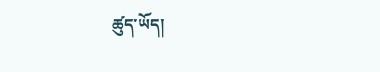ཚུད་ཡོད།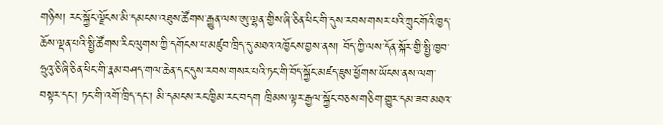གཉིས། རང་སྐྱོང་ལྗོངས་མི་དམངས་འཐུས་ཚོགས་རྒྱུན་ལས་ཨུ་ལྷན་གྱིས་ཞི་ཅིན་ཕིང་གི་དུས་རབས་གསར་པའི་ཀྲུང་གོའི་ཁྱད་ཆོས་ལྡན་པའི་སྤྱི་ཚོགས་རིང་ལུགས་ཀྱི་དགོངས་པ་མཛུབ་ཁྲིད་དུ་མཐའ་འཁྱོངས་བྱས་ནས། བོད་ཀྱི་ལས་དོན་སྐོར་གྱི་སྤྱི་ཁྱབ་ཧྲུའུ་ཅི་ཞི་ཅིན་ཕིང་གི་རྣམ་བཤད་གལ་ཆེན་དང་དུས་རབས་གསར་པའི་ཏང་གི་བོད་སྐྱོང་མཛད་ཇུས་ཕྱོགས་ཡོངས་ནས་ལག་བསྟར་དང་། ཏང་གི་འགོ་ཁྲིད་དང་། མི་དམངས་རང་ཁྱིམ་རང་བདག ཁྲིམས་ལྟར་རྒྱལ་སྐྱོང་བཅས་གཅིག་གྱུར་དམ་ཟབ་མཐའ་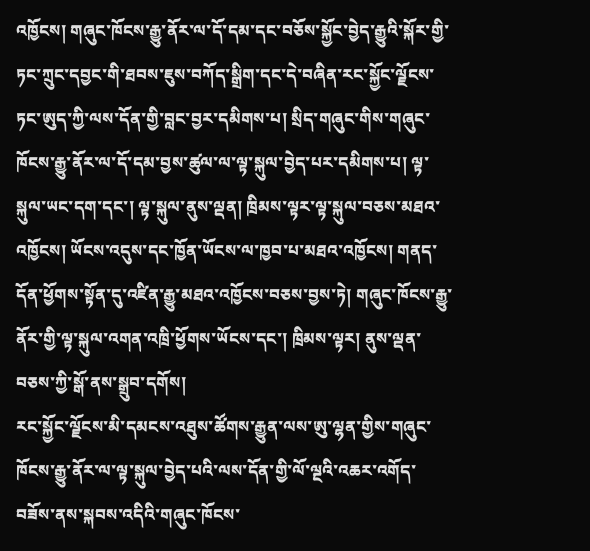འཁྱོངས། གཞུང་ཁོངས་རྒྱུ་ནོར་ལ་དོ་དམ་དང་བཅོས་སྐྱོང་བྱེད་རྒྱུའི་སྐོར་གྱི་ཏང་ཀྲུང་དབྱང་གི་ཐབས་ཇུས་བཀོད་སྒྲིག་དང་དེ་བཞིན་རང་སྐྱོང་ལྗོངས་ཏང་ཨུད་ཀྱི་ལས་དོན་གྱི་བླང་བྱར་དམིགས་པ། སྲིད་གཞུང་གིས་གཞུང་ཁོངས་རྒྱུ་ནོར་ལ་དོ་དམ་བྱས་ཚུལ་ལ་ལྟ་སྐུལ་བྱེད་པར་དམིགས་པ། ལྟ་སྐུལ་ཡང་དག་དང་། ལྟ་སྐུལ་ནུས་ལྡན། ཁྲིམས་ལྟར་ལྟ་སྐུལ་བཅས་མཐའ་འཁྱོངས། ཡོངས་འདུས་དང་ཁྱོན་ཡོངས་ལ་ཁྱབ་པ་མཐའ་འཁྱོངས། གནད་དོན་ཕྱོགས་སྟོན་དུ་འཛིན་རྒྱུ་མཐའ་འཁྱོངས་བཅས་བྱས་ཏེ། གཞུང་ཁོངས་རྒྱུ་ནོར་གྱི་ལྟ་སྐུལ་འགན་འཁྲི་ཕྱོགས་ཡོངས་དང་། ཁྲིམས་ལྟར། ནུས་ལྡན་བཅས་ཀྱི་སྒོ་ནས་སྒྲུབ་དགོས།
རང་སྐྱོང་ལྗོངས་མི་དམངས་འཐུས་ཚོགས་རྒྱུན་ལས་ཨུ་ལྷན་གྱིས་གཞུང་ཁོངས་རྒྱུ་ནོར་ལ་ལྟ་སྐུལ་བྱེད་པའི་ལས་དོན་གྱི་ལོ་ལྔའི་འཆར་འགོད་བཟོས་ནས་སྐབས་འདིའི་གཞུང་ཁོངས་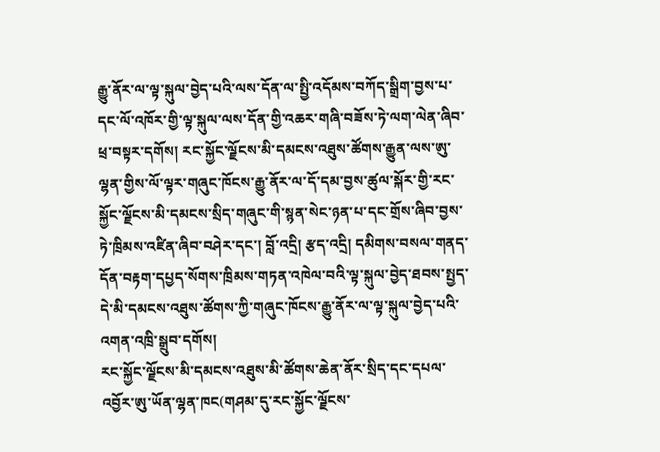རྒྱུ་ནོར་ལ་ལྟ་སྐུལ་བྱེད་པའི་ལས་དོན་ལ་སྤྱི་འདོམས་བཀོད་སྒྲིག་བྱས་པ་དང་ལོ་འཁོར་གྱི་ལྟ་སྐུལ་ལས་དོན་གྱི་འཆར་གཞི་བཟོས་ཏེ་ལག་ལེན་ཞིབ་ཕྲ་བསྟར་དགོས། རང་སྐྱོང་ལྗོངས་མི་དམངས་འཐུས་ཚོགས་རྒྱུན་ལས་ཨུ་ལྷན་གྱིས་ལོ་ལྟར་གཞུང་ཁོངས་རྒྱུ་ནོར་ལ་དོ་དམ་བྱས་ཚུལ་སྐོར་གྱི་རང་སྐྱོང་ལྗོངས་མི་དམངས་སྲིད་གཞུང་གི་སྙན་སེང་ཉན་པ་དང་གྲོས་ཞིབ་བྱས་ཏེ་ཁྲིམས་འཛིན་ཞིབ་བཤེར་དང་། བློ་འདྲི། རྩད་འདྲི། དམིགས་བསལ་གནད་དོན་བརྟག་དཔྱད་སོགས་ཁྲིམས་གཏན་འཁེལ་བའི་ལྟ་སྐུལ་བྱེད་ཐབས་སྤྱད་དེ་མི་དམངས་འཐུས་ཚོགས་ཀྱི་གཞུང་ཁོངས་རྒྱུ་ནོར་ལ་ལྟ་སྐུལ་བྱེད་པའི་འགན་འཁྲི་སྒྲུབ་དགོས།
རང་སྐྱོང་ལྗོངས་མི་དམངས་འཐུས་མི་ཚོགས་ཆེན་ནོར་སྲིད་དང་དཔལ་འབྱོར་ཨུ་ཡོན་ལྷན་ཁང(གཤམ་དུ་རང་སྐྱོང་ལྗོངས་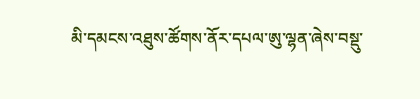མི་དམངས་འཐུས་ཚོགས་ནོར་དཔལ་ཨུ་ལྷན་ཞེས་བསྡུ་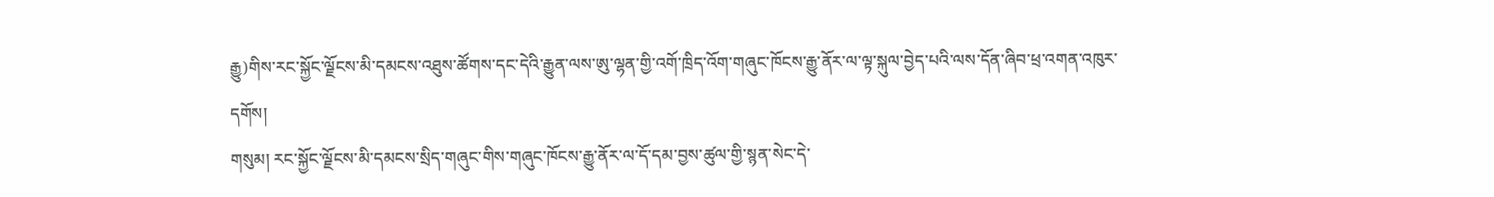རྒྱུ)གིས་རང་སྐྱོང་ལྗོངས་མི་དམངས་འཐུས་ཚོགས་དང་དེའི་རྒྱུན་ལས་ཨུ་ལྷན་གྱི་འགོ་ཁྲིད་འོག་གཞུང་ཁོངས་རྒྱུ་ནོར་ལ་ལྟ་སྐུལ་བྱེད་པའི་ལས་དོན་ཞིབ་ཕྲ་འགན་འཁུར་དགོས།
གསུམ། རང་སྐྱོང་ལྗོངས་མི་དམངས་སྲིད་གཞུང་གིས་གཞུང་ཁོངས་རྒྱུ་ནོར་ལ་དོ་དམ་བྱས་ཚུལ་གྱི་སྙན་སེང་དེ་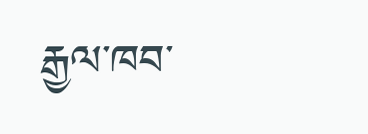རྒྱལ་ཁབ་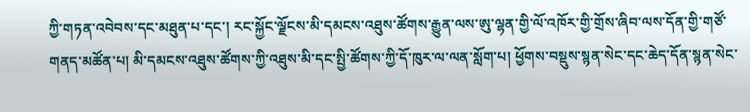ཀྱི་གཏན་འབེབས་དང་མཐུན་པ་དང་། རང་སྐྱོང་ལྗོངས་མི་དམངས་འཐུས་ཚོགས་རྒྱུན་ལས་ཨུ་ལྷན་གྱི་ལོ་འཁོར་གྱི་གྲོས་ཞིབ་ལས་དོན་གྱི་གཙོ་གནད་མཚོན་པ། མི་དམངས་འཐུས་ཚོགས་ཀྱི་འཐུས་མི་དང་སྤྱི་ཚོགས་ཀྱི་དོ་ཁུར་ལ་ལན་སློག་པ། ཕྱོགས་བསྡུས་སྙན་སེང་དང་ཆེད་དོན་སྙན་སེང་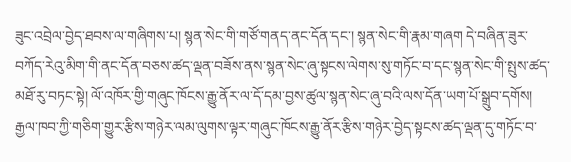ཟུང་འབྲེལ་བྱེད་ཐབས་ལ་གཞིགས་པ། སྙན་སེང་གི་གཙོ་གནད་ནང་དོན་དང་། སྙན་སེང་གི་རྣམ་གཞག དེ་བཞིན་ཟུར་བཀོད་རེའུ་མིག་གི་ནང་དོན་བཅས་ཚད་ལྡན་བཟོས་ནས་སྙན་སེང་ཞུ་སྟངས་ལེགས་སུ་གཏོང་བ་དང་སྙན་སེང་གི་སྤུས་ཚད་མཐོ་རུ་བཏང་སྟེ། ལོ་འཁོར་གྱི་གཞུང་ཁོངས་རྒྱུ་ནོར་ལ་དོ་དམ་བྱས་ཚུལ་སྙན་སེང་ཞུ་བའི་ལས་དོན་ཡག་པོ་སྒྲུབ་དགོས། རྒྱལ་ཁབ་ཀྱི་གཅིག་གྱུར་རྩིས་གཉེར་ལམ་ལུགས་ལྟར་གཞུང་ཁོངས་རྒྱུ་ནོར་རྩིས་གཉེར་བྱེད་སྟངས་ཚད་ལྡན་དུ་གཏོང་བ་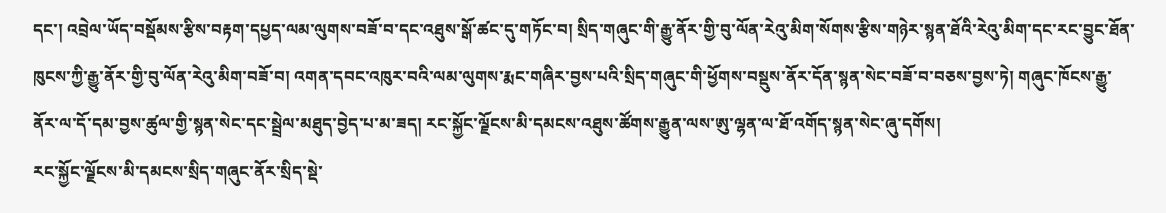དང་། འབྲེལ་ཡོད་བསྡོམས་རྩིས་བརྟག་དཔྱད་ལམ་ལུགས་བཟོ་བ་དང་འཐུས་སྒོ་ཚང་དུ་གཏོང་བ། སྲིད་གཞུང་གི་རྒྱུ་ནོར་གྱི་བུ་ལོན་རེའུ་མིག་སོགས་རྩིས་གཉེར་སྙན་ཐོའི་རེའུ་མིག་དང་རང་བྱུང་ཐོན་ཁུངས་ཀྱི་རྒྱུ་ནོར་གྱི་བུ་ལོན་རེའུ་མིག་བཟོ་བ། འགན་དབང་འཁུར་བའི་ལམ་ལུགས་རྨང་གཞིར་བྱས་པའི་སྲིད་གཞུང་གི་ཕྱོགས་བསྡུས་ནོར་དོན་སྙན་སེང་བཟོ་བ་བཅས་བྱས་ཏེ། གཞུང་ཁོངས་རྒྱུ་ནོར་ལ་དོ་དམ་བྱས་ཚུལ་གྱི་སྙན་སེང་དང་སྦྲེལ་མཐུད་བྱེད་པ་མ་ཟད། རང་སྐྱོང་ལྗོངས་མི་དམངས་འཐུས་ཚོགས་རྒྱུན་ལས་ཨུ་ལྷན་ལ་ཐོ་འགོད་སྙན་སེང་ཞུ་དགོས།
རང་སྐྱོང་ལྗོངས་མི་དམངས་སྲིད་གཞུང་ནོར་སྲིད་སྡེ་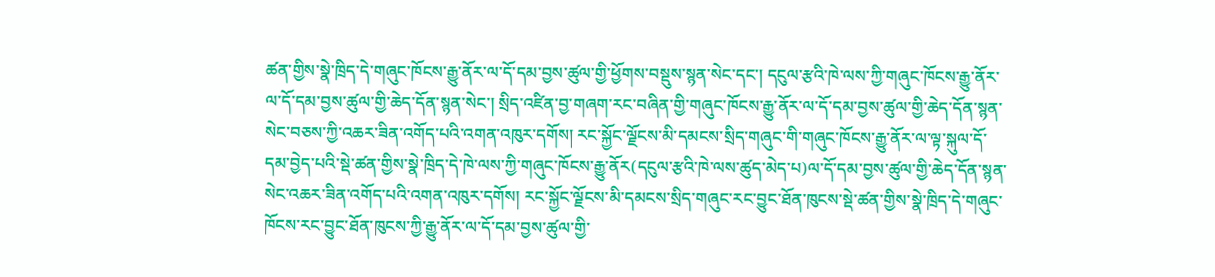ཚན་གྱིས་སྣེ་ཁྲིད་དེ་གཞུང་ཁོངས་རྒྱུ་ནོར་ལ་དོ་དམ་བྱས་ཚུལ་གྱི་ཕྱོགས་བསྡུས་སྙན་སེང་དང་། དངུལ་རྩའི་ཁེ་ལས་ཀྱི་གཞུང་ཁོངས་རྒྱུ་ནོར་ལ་དོ་དམ་བྱས་ཚུལ་གྱི་ཆེད་དོན་སྙན་སེང་། སྲིད་འཛིན་བྱ་གཞག་རང་བཞིན་གྱི་གཞུང་ཁོངས་རྒྱུ་ནོར་ལ་དོ་དམ་བྱས་ཚུལ་གྱི་ཆེད་དོན་སྙན་སེང་བཅས་ཀྱི་འཆར་ཟིན་འགོད་པའི་འགན་འཁུར་དགོས། རང་སྐྱོང་ལྗོངས་མི་དམངས་སྲིད་གཞུང་གི་གཞུང་ཁོངས་རྒྱུ་ནོར་ལ་ལྟ་སྐུལ་དོ་དམ་བྱེད་པའི་སྡེ་ཚན་གྱིས་སྣེ་ཁྲིད་དེ་ཁེ་ལས་ཀྱི་གཞུང་ཁོངས་རྒྱུ་ནོར(དངུལ་རྩའི་ཁེ་ལས་ཚུད་མེད་པ)ལ་དོ་དམ་བྱས་ཚུལ་གྱི་ཆེད་དོན་སྙན་སེང་འཆར་ཟིན་འགོད་པའི་འགན་འཁུར་དགོས། རང་སྐྱོང་ལྗོངས་མི་དམངས་སྲིད་གཞུང་རང་བྱུང་ཐོན་ཁུངས་སྡེ་ཚན་གྱིས་སྣེ་ཁྲིད་དེ་གཞུང་ཁོངས་རང་བྱུང་ཐོན་ཁུངས་ཀྱི་རྒྱུ་ནོར་ལ་དོ་དམ་བྱས་ཚུལ་གྱི་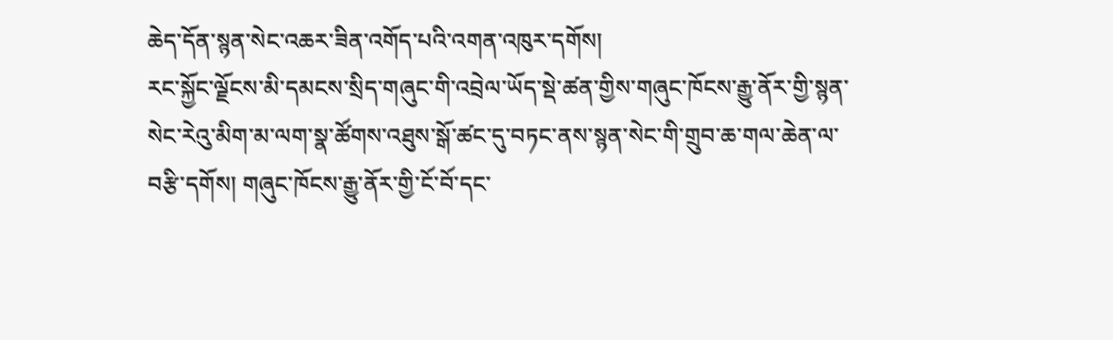ཆེད་དོན་སྙན་སེང་འཆར་ཟིན་འགོད་པའི་འགན་འཁུར་དགོས།
རང་སྐྱོང་ལྗོངས་མི་དམངས་སྲིད་གཞུང་གི་འབྲེལ་ཡོད་སྡེ་ཚན་གྱིས་གཞུང་ཁོངས་རྒྱུ་ནོར་གྱི་སྙན་སེང་རེའུ་མིག་མ་ལག་སྣ་ཚོགས་འཐུས་སྒོ་ཚང་དུ་བཏང་ནས་སྙན་སེང་གི་གྲུབ་ཆ་གལ་ཆེན་ལ་བརྩི་དགོས། གཞུང་ཁོངས་རྒྱུ་ནོར་གྱི་ངོ་བོ་དང་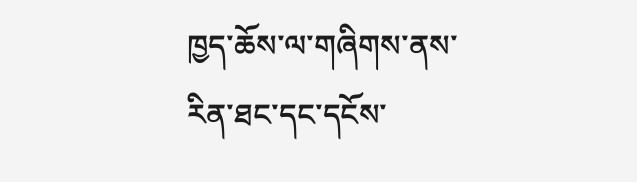ཁྱད་ཆོས་ལ་གཞིགས་ནས་རིན་ཐང་དང་དངོས་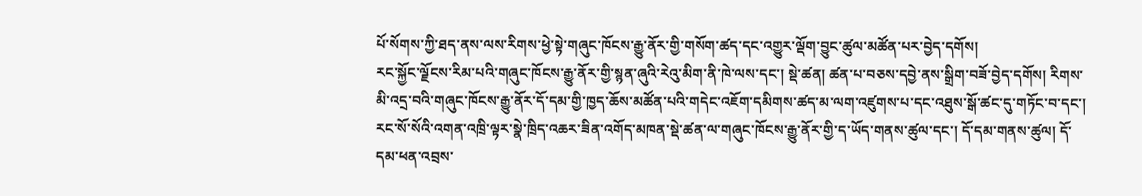པོ་སོགས་ཀྱི་ཐད་ནས་ལས་རིགས་ཕྱེ་སྟེ་གཞུང་ཁོངས་རྒྱུ་ནོར་གྱི་གསོག་ཚད་དང་འགྱུར་ལྡོག་བྱུང་ཚུལ་མཚོན་པར་བྱེད་དགོས།
རང་སྐྱོང་ལྗོངས་རིམ་པའི་གཞུང་ཁོངས་རྒྱུ་ནོར་གྱི་སྙན་ཞུའི་རེའུ་མིག་ནི་ཁེ་ལས་དང་། སྡེ་ཚན། ཚན་པ་བཅས་དབྱེ་ནས་སྒྲིག་བཟོ་བྱེད་དགོས། རིགས་མི་འདྲ་བའི་གཞུང་ཁོངས་རྒྱུ་ནོར་དོ་དམ་གྱི་ཁྱད་ཆོས་མཚོན་པའི་གདེང་འཇོག་དམིགས་ཚད་མ་ལག་འཛུགས་པ་དང་འཐུས་སྒོ་ཚང་དུ་གཏོང་བ་དང་། རང་སོ་སོའི་འགན་འཁྲི་ལྟར་སྣེ་ཁྲིད་འཆར་ཟིན་འགོད་མཁན་སྡེ་ཚན་ལ་གཞུང་ཁོངས་རྒྱུ་ནོར་གྱི་ད་ཡོད་གནས་ཚུལ་དང་། དོ་དམ་གནས་ཚུལ། དོ་དམ་ཕན་འབྲས་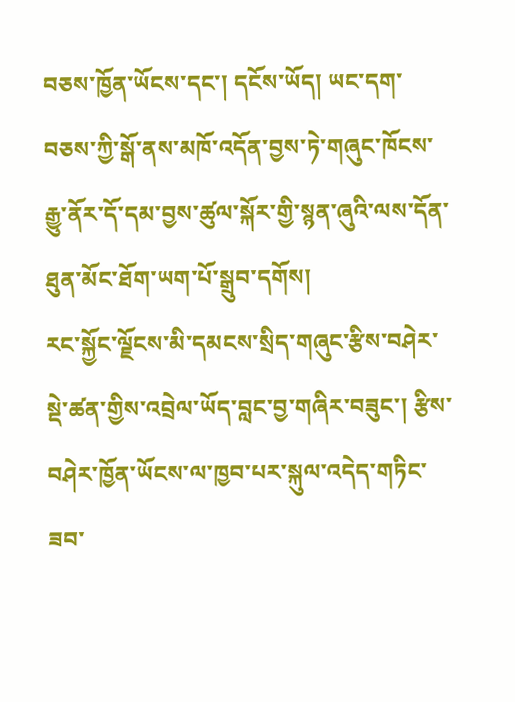བཅས་ཁྱོན་ཡོངས་དང་། དངོས་ཡོད། ཡང་དག་བཅས་ཀྱི་སྒོ་ནས་མཁོ་འདོན་བྱས་ཏེ་གཞུང་ཁོངས་རྒྱུ་ནོར་དོ་དམ་བྱས་ཚུལ་སྐོར་གྱི་སྙན་ཞུའི་ལས་དོན་ཐུན་མོང་ཐོག་ཡག་པོ་སྒྲུབ་དགོས།
རང་སྐྱོང་ལྗོངས་མི་དམངས་སྲིད་གཞུང་རྩིས་བཤེར་སྡེ་ཚན་གྱིས་འབྲེལ་ཡོད་བླང་བྱ་གཞིར་བཟུང་། རྩིས་བཤེར་ཁྱོན་ཡོངས་ལ་ཁྱབ་པར་སྐུལ་འདེད་གཏིང་ཟབ་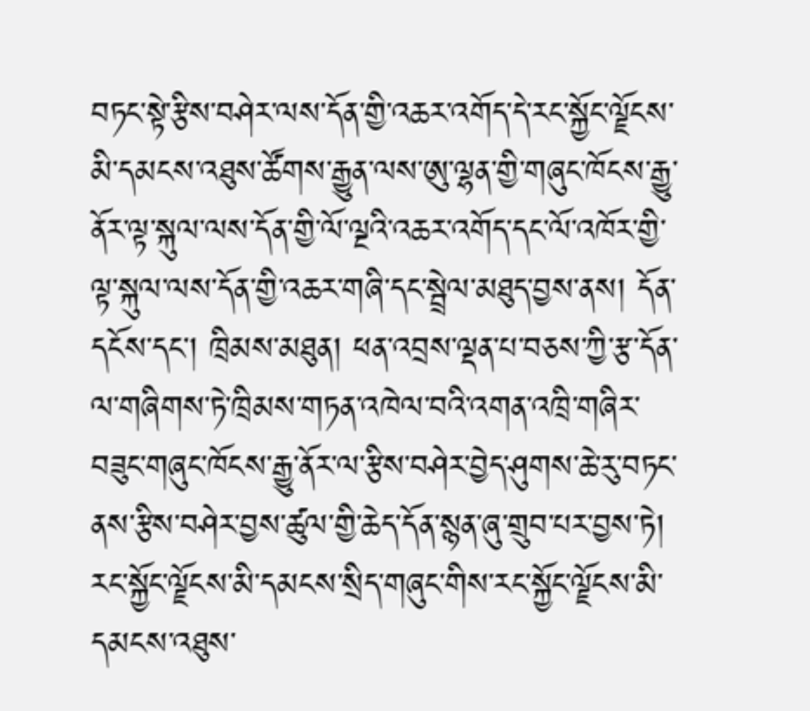བཏང་སྟེ་རྩིས་བཤེར་ལས་དོན་གྱི་འཆར་འགོད་དེ་རང་སྐྱོང་ལྗོངས་མི་དམངས་འཐུས་ཚོགས་རྒྱུན་ལས་ཨུ་ལྷན་གྱི་གཞུང་ཁོངས་རྒྱུ་ནོར་ལྟ་སྐུལ་ལས་དོན་གྱི་ལོ་ལྔའི་འཆར་འགོད་དང་ལོ་འཁོར་གྱི་ལྟ་སྐུལ་ལས་དོན་གྱི་འཆར་གཞི་དང་སྦྲེལ་མཐུད་བྱས་ནས། དོན་དངོས་དང་། ཁྲིམས་མཐུན། ཕན་འབྲས་ལྡན་པ་བཅས་ཀྱི་རྩ་དོན་ལ་གཞིགས་ཏེ་ཁྲིམས་གཏན་འཁེལ་བའི་འགན་འཁྲི་གཞིར་བཟུང་གཞུང་ཁོངས་རྒྱུ་ནོར་ལ་རྩིས་བཤེར་བྱེད་ཤུགས་ཆེ་རུ་བཏང་ནས་རྩིས་བཤེར་བྱས་ཚུལ་གྱི་ཆེད་དོན་སྙན་ཞུ་གྲུབ་པར་བྱས་ཏེ། རང་སྐྱོང་ལྗོངས་མི་དམངས་སྲིད་གཞུང་གིས་རང་སྐྱོང་ལྗོངས་མི་དམངས་འཐུས་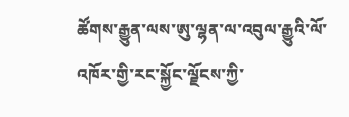ཚོགས་རྒྱུན་ལས་ཨུ་ལྷན་ལ་འབུལ་རྒྱུའི་ལོ་འཁོར་གྱི་རང་སྐྱོང་ལྗོངས་ཀྱི་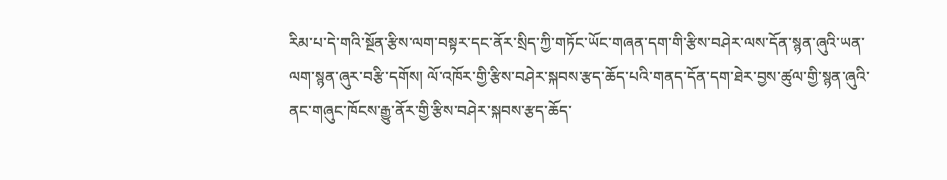རིམ་པ་དེ་གའི་སྔོན་རྩིས་ལག་བསྟར་དང་ནོར་སྲིད་ཀྱི་གཏོང་ཡོང་གཞན་དག་གི་རྩིས་བཤེར་ལས་དོན་སྙན་ཞུའི་ཡན་ལག་སྙན་ཞུར་བརྩི་དགོས། ལོ་འཁོར་གྱི་རྩིས་བཤེར་སྐབས་རྩད་ཆོད་པའི་གནད་དོན་དག་ཐེར་བྱས་ཚུལ་གྱི་སྙན་ཞུའི་ནང་གཞུང་ཁོངས་རྒྱུ་ནོར་གྱི་རྩིས་བཤེར་སྐབས་རྩད་ཆོད་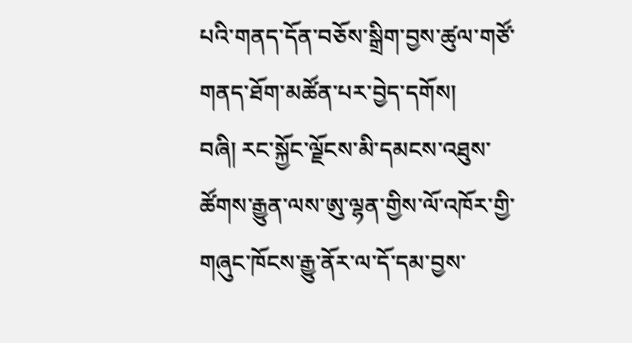པའི་གནད་དོན་བཅོས་སྒྲིག་བྱས་ཚུལ་གཙོ་གནད་ཐོག་མཚོན་པར་བྱེད་དགོས།
བཞི། རང་སྐྱོང་ལྗོངས་མི་དམངས་འཐུས་ཚོགས་རྒྱུན་ལས་ཨུ་ལྷན་གྱིས་ལོ་འཁོར་གྱི་གཞུང་ཁོངས་རྒྱུ་ནོར་ལ་དོ་དམ་བྱས་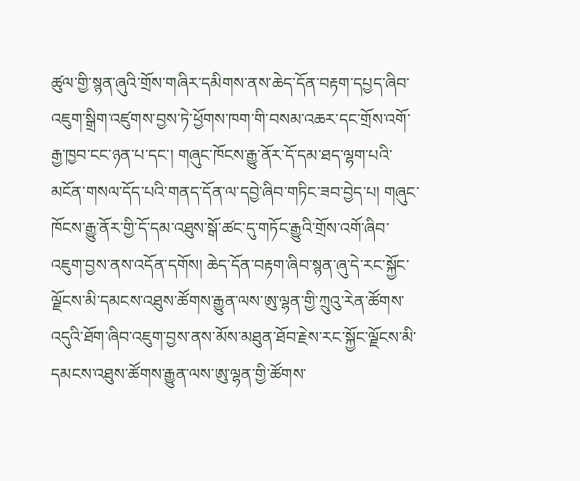ཚུལ་གྱི་སྙན་ཞུའི་གྲོས་གཞིར་དམིགས་ནས་ཆེད་དོན་བརྟག་དཔྱད་ཞིབ་འཇུག་སྒྲིག་འཛུགས་བྱས་ཏེ་ཕྱོགས་ཁག་གི་བསམ་འཆར་དང་གྲོས་འགོ་རྒྱ་ཁྱབ་ངང་ཉན་པ་དང་། གཞུང་ཁོངས་རྒྱུ་ནོར་དོ་དམ་ཐད་ལྷག་པའི་མངོན་གསལ་དོད་པའི་གནད་དོན་ལ་དབྱེ་ཞིབ་གཏིང་ཟབ་བྱེད་པ། གཞུང་ཁོངས་རྒྱུ་ནོར་གྱི་དོ་དམ་འཐུས་སྒོ་ཚང་དུ་གཏོང་རྒྱུའི་གྲོས་འགོ་ཞིབ་འཇུག་བྱས་ནས་འདོན་དགོས། ཆེད་དོན་བརྟག་ཞིབ་སྙན་ཞུ་དེ་རང་སྐྱོང་ལྗོངས་མི་དམངས་འཐུས་ཚོགས་རྒྱུན་ལས་ཨུ་ལྷན་གྱི་ཀྲུའུ་རེན་ཚོགས་འདུའི་ཐོག་ཞིབ་འཇུག་བྱས་ནས་མོས་མཐུན་ཐོབ་རྗེས་རང་སྐྱོང་ལྗོངས་མི་དམངས་འཐུས་ཚོགས་རྒྱུན་ལས་ཨུ་ལྷན་གྱི་ཚོགས་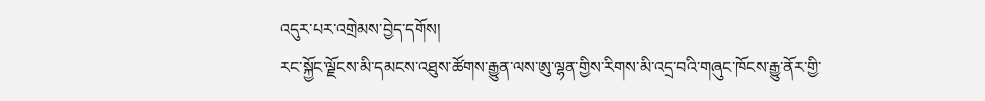འདུར་པར་འགྲེམས་བྱེད་དགོས།
རང་སྐྱོང་ལྗོངས་མི་དམངས་འཐུས་ཚོགས་རྒྱུན་ལས་ཨུ་ལྷན་གྱིས་རིགས་མི་འདྲ་བའི་གཞུང་ཁོངས་རྒྱུ་ནོར་གྱི་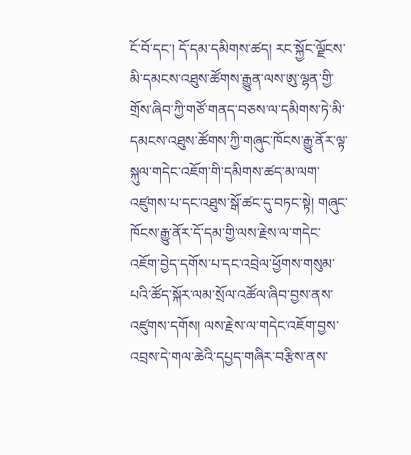ངོ་བོ་དང་། དོ་དམ་དམིགས་ཚད། རང་སྐྱོང་ལྗོངས་མི་དམངས་འཐུས་ཚོགས་རྒྱུན་ལས་ཨུ་ལྷན་གྱི་གྲོས་ཞིབ་ཀྱི་གཙོ་གནད་བཅས་ལ་དམིགས་ཏེ་མི་དམངས་འཐུས་ཚོགས་ཀྱི་གཞུང་ཁོངས་རྒྱུ་ནོར་ལྟ་སྐུལ་གདེང་འཇོག་གི་དམིགས་ཚད་མ་ལག་འཛུགས་པ་དང་འཐུས་སྒོ་ཚང་དུ་བཏང་སྟེ། གཞུང་ཁོངས་རྒྱུ་ནོར་དོ་དམ་གྱི་ལས་རྗེས་ལ་གདེང་འཇོག་བྱེད་དགོས་པ་དང་འབྲེལ་ཕྱོགས་གསུམ་པའི་ཚོད་སྐོར་ལམ་སྲོལ་འཚོལ་ཞིབ་བྱས་ནས་འཛུགས་དགོས། ལས་རྗེས་ལ་གདེང་འཇོག་བྱས་འབྲས་དེ་གལ་ཆེའི་དཔྱད་གཞིར་བརྩིས་ནས་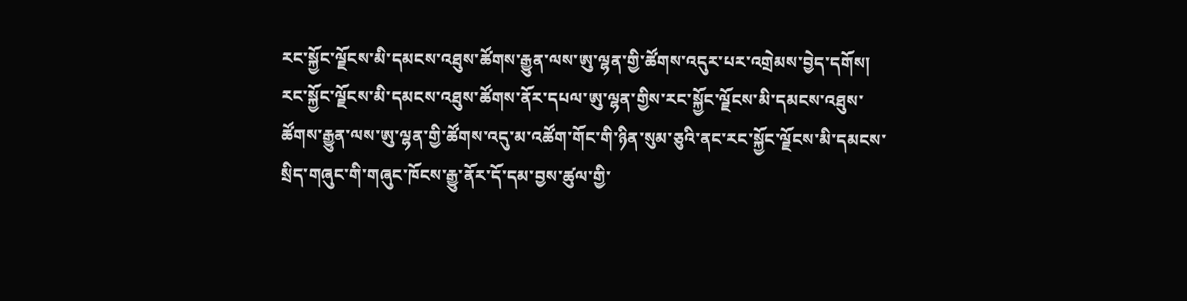རང་སྐྱོང་ལྗོངས་མི་དམངས་འཐུས་ཚོགས་རྒྱུན་ལས་ཨུ་ལྷན་གྱི་ཚོགས་འདུར་པར་འགྲེམས་བྱེད་དགོས།
རང་སྐྱོང་ལྗོངས་མི་དམངས་འཐུས་ཚོགས་ནོར་དཔལ་ཨུ་ལྷན་གྱིས་རང་སྐྱོང་ལྗོངས་མི་དམངས་འཐུས་ཚོགས་རྒྱུན་ལས་ཨུ་ལྷན་གྱི་ཚོགས་འདུ་མ་འཚོག་གོང་གི་ཉིན་སུམ་ཅུའི་ནང་རང་སྐྱོང་ལྗོངས་མི་དམངས་སྲིད་གཞུང་གི་གཞུང་ཁོངས་རྒྱུ་ནོར་དོ་དམ་བྱས་ཚུལ་གྱི་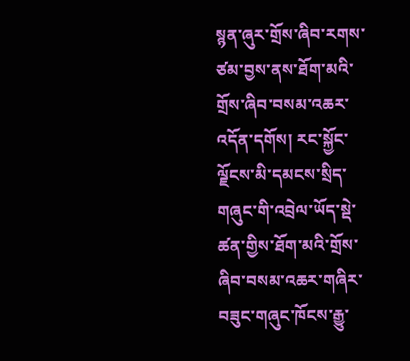སྙན་ཞུར་གྲོས་ཞིབ་རགས་ཙམ་བྱས་ནས་ཐོག་མའི་གྲོས་ཞིབ་བསམ་འཆར་འདོན་དགོས། རང་སྐྱོང་ལྗོངས་མི་དམངས་སྲིད་གཞུང་གི་འབྲེལ་ཡོད་སྡེ་ཚན་གྱིས་ཐོག་མའི་གྲོས་ཞིབ་བསམ་འཆར་གཞིར་བཟུང་གཞུང་ཁོངས་རྒྱུ་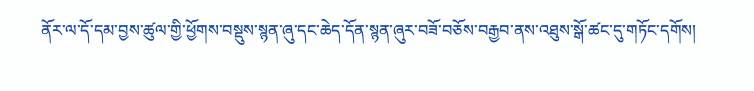ནོར་ལ་དོ་དམ་བྱས་ཚུལ་གྱི་ཕྱོགས་བསྡུས་སྙན་ཞུ་དང་ཆེད་དོན་སྙན་ཞུར་བཟོ་བཅོས་བརྒྱབ་ནས་འཐུས་སྒོ་ཚང་དུ་གཏོང་དགོས།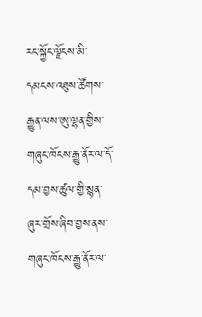རང་སྐྱོང་ལྗོངས་མི་དམངས་འཐུས་ཚོགས་རྒྱུན་ལས་ཨུ་ལྷན་གྱིས་གཞུང་ཁོངས་རྒྱུ་ནོར་ལ་དོ་དམ་བྱས་ཚུལ་གྱི་སྙན་ཞུར་གྲོས་ཞིབ་བྱས་ནས་གཞུང་ཁོངས་རྒྱུ་ནོར་ལ་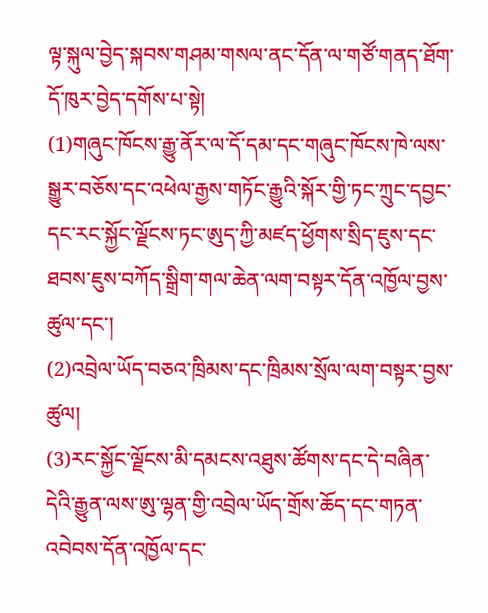ལྟ་སྐུལ་བྱེད་སྐབས་གཤམ་གསལ་ནང་དོན་ལ་གཙོ་གནད་ཐོག་དོ་ཁུར་བྱེད་དགོས་པ་སྟེ།
(1)གཞུང་ཁོངས་རྒྱུ་ནོར་ལ་དོ་དམ་དང་གཞུང་ཁོངས་ཁེ་ལས་སྒྱུར་བཅོས་དང་འཕེལ་རྒྱས་གཏོང་རྒྱུའི་སྐོར་གྱི་ཏང་ཀྲུང་དབྱང་དང་རང་སྐྱོང་ལྗོངས་ཏང་ཨུད་ཀྱི་མཛད་ཕྱོགས་སྲིད་ཇུས་དང་ཐབས་ཇུས་བཀོད་སྒྲིག་གལ་ཆེན་ལག་བསྟར་དོན་འཁྱོལ་བྱས་ཚུལ་དང་།
(2)འབྲེལ་ཡོད་བཅའ་ཁྲིམས་དང་ཁྲིམས་སྲོལ་ལག་བསྟར་བྱས་ཚུལ།
(3)རང་སྐྱོང་ལྗོངས་མི་དམངས་འཐུས་ཚོགས་དང་དེ་བཞིན་དེའི་རྒྱུན་ལས་ཨུ་ལྷན་གྱི་འབྲེལ་ཡོད་གྲོས་ཆོད་དང་གཏན་འབེབས་དོན་འཁྱོལ་དང་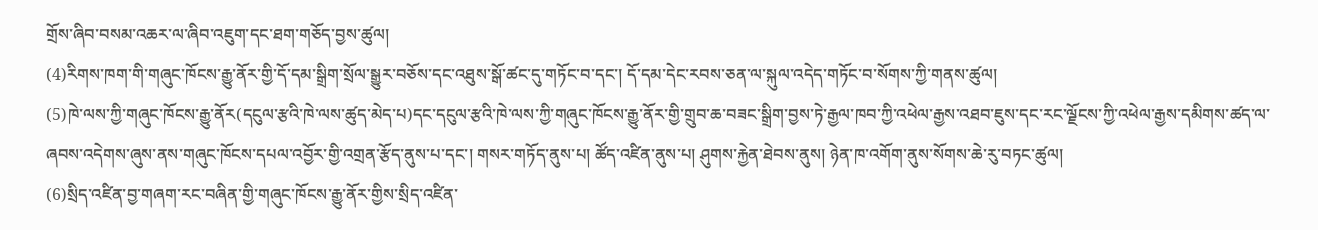གྲོས་ཞིབ་བསམ་འཆར་ལ་ཞིབ་འཇུག་དང་ཐག་གཅོད་བྱས་ཚུལ།
(4)རིགས་ཁག་གི་གཞུང་ཁོངས་རྒྱུ་ནོར་གྱི་དོ་དམ་སྒྲིག་སྲོལ་སྒྱུར་བཅོས་དང་འཐུས་སྒོ་ཚང་དུ་གཏོང་བ་དང་། དོ་དམ་དེང་རབས་ཅན་ལ་སྐུལ་འདེད་གཏོང་བ་སོགས་ཀྱི་གནས་ཚུལ།
(5)ཁེ་ལས་ཀྱི་གཞུང་ཁོངས་རྒྱུ་ནོར(དངུལ་རྩའི་ཁེ་ལས་ཚུད་མེད་པ)དང་དངུལ་རྩའི་ཁེ་ལས་ཀྱི་གཞུང་ཁོངས་རྒྱུ་ནོར་གྱི་གྲུབ་ཆ་བཟང་སྒྲིག་བྱས་ཏེ་རྒྱལ་ཁབ་ཀྱི་འཕེལ་རྒྱས་འཐབ་ཇུས་དང་རང་ལྗོངས་ཀྱི་འཕེལ་རྒྱས་དམིགས་ཚད་ལ་ཞབས་འདེགས་ཞུས་ནས་གཞུང་ཁོངས་དཔལ་འབྱོར་གྱི་འགྲན་རྩོད་ནུས་པ་དང་། གསར་གཏོད་ནུས་པ། ཚོད་འཛིན་ནུས་པ། ཤུགས་རྐྱེན་ཐེབས་ནུས། ཉེན་ཁ་འགོག་ནུས་སོགས་ཆེ་རུ་བཏང་ཚུལ།
(6)སྲིད་འཛིན་བྱ་གཞག་རང་བཞིན་གྱི་གཞུང་ཁོངས་རྒྱུ་ནོར་གྱིས་སྲིད་འཛིན་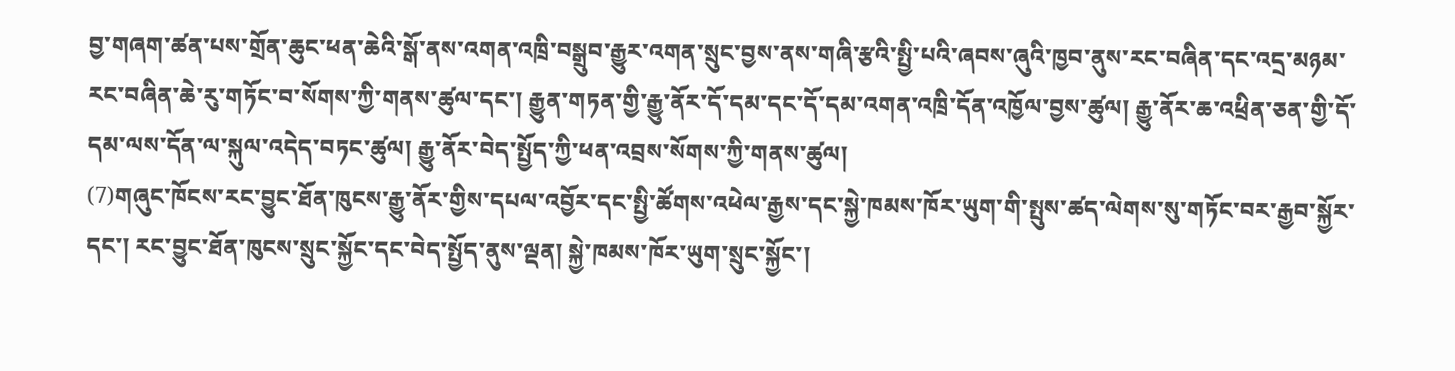བྱ་གཞག་ཚན་པས་གྲོན་ཆུང་ཕན་ཆེའི་སྒོ་ནས་འགན་འཁྲི་བསྒྲུབ་རྒྱུར་འགན་སྲུང་བྱས་ནས་གཞི་རྩའི་སྤྱི་པའི་ཞབས་ཞུའི་ཁྱབ་ནུས་རང་བཞིན་དང་འདྲ་མཉམ་རང་བཞིན་ཆེ་རུ་གཏོང་བ་སོགས་ཀྱི་གནས་ཚུལ་དང་། རྒྱུན་གཏན་གྱི་རྒྱུ་ནོར་དོ་དམ་དང་དོ་དམ་འགན་འཁྲི་དོན་འཁྱོལ་བྱས་ཚུལ། རྒྱུ་ནོར་ཆ་འཕྲིན་ཅན་གྱི་དོ་དམ་ལས་དོན་ལ་སྐུལ་འདེད་བཏང་ཚུལ། རྒྱུ་ནོར་བེད་སྤྱོད་ཀྱི་ཕན་འབྲས་སོགས་ཀྱི་གནས་ཚུལ།
(7)གཞུང་ཁོངས་རང་བྱུང་ཐོན་ཁུངས་རྒྱུ་ནོར་གྱིས་དཔལ་འབྱོར་དང་སྤྱི་ཚོགས་འཕེལ་རྒྱས་དང་སྐྱེ་ཁམས་ཁོར་ཡུག་གི་སྤུས་ཚད་ལེགས་སུ་གཏོང་བར་རྒྱབ་སྐྱོར་དང་། རང་བྱུང་ཐོན་ཁུངས་སྲུང་སྐྱོང་དང་བེད་སྤྱོད་ནུས་ལྡན། སྐྱེ་ཁམས་ཁོར་ཡུག་སྲུང་སྐྱོང་།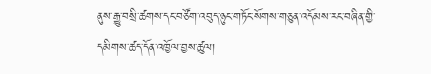ནུས་རྒྱུ་བསྲི་ཚགས་དང་བཙོག་འབུད་ཉུང་གཏོང་སོགས་གཅུན་འདོམས་རང་བཞིན་གྱི་དམིགས་ཚད་དོན་འཁྱོལ་བྱས་ཚུལ།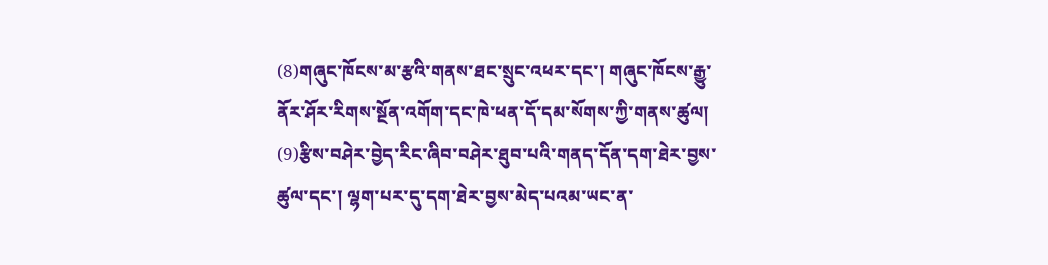(8)གཞུང་ཁོངས་མ་རྩའི་གནས་ཐང་སྲུང་འཕར་དང་། གཞུང་ཁོངས་རྒྱུ་ནོར་ཤོར་རིགས་སྔོན་འགོག་དང་ཁེ་ཕན་དོ་དམ་སོགས་ཀྱི་གནས་ཚུལ།
(9)རྩིས་བཤེར་བྱེད་རིང་ཞིབ་བཤེར་ཐུབ་པའི་གནད་དོན་དག་ཐེར་བྱས་ཚུལ་དང་། ལྷག་པར་དུ་དག་ཐེར་བྱས་མེད་པའམ་ཡང་ན་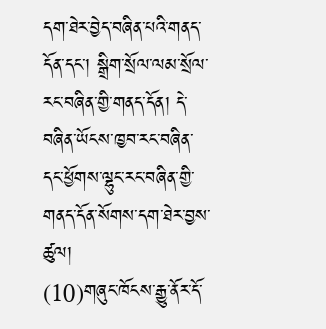དག་ཐེར་བྱེད་བཞིན་པའི་གནད་དོན་དང་། སྒྲིག་སྲོལ་ལམ་སྲོལ་རང་བཞིན་གྱི་གནད་དོན། དེ་བཞིན་ཡོངས་ཁྱབ་རང་བཞིན་དང་ཕྱོགས་ལྷུང་རང་བཞིན་གྱི་གནད་དོན་སོགས་དག་ཐེར་བྱས་ཚུལ།
(10)གཞུང་ཁོངས་རྒྱུ་ནོར་དོ་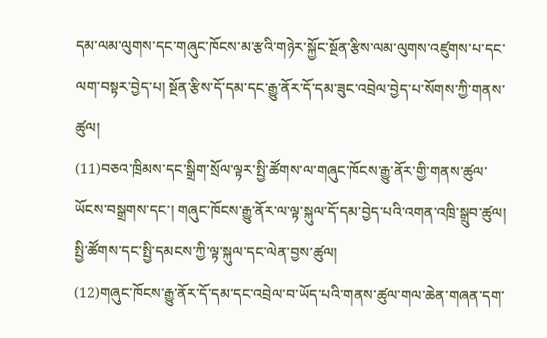དམ་ལམ་ལུགས་དང་གཞུང་ཁོངས་མ་རྩའི་གཉེར་སྐྱོང་སྔོན་རྩིས་ལམ་ལུགས་འཛུགས་པ་དང་ལག་བསྟར་བྱེད་པ། སྔོན་རྩིས་དོ་དམ་དང་རྒྱུ་ནོར་དོ་དམ་ཟུང་འབྲེལ་བྱེད་པ་སོགས་ཀྱི་གནས་ཚུལ།
(11)བཅའ་ཁྲིམས་དང་སྒྲིག་སྲོལ་ལྟར་སྤྱི་ཚོགས་ལ་གཞུང་ཁོངས་རྒྱུ་ནོར་གྱི་གནས་ཚུལ་ཡོངས་བསྒྲགས་དང་། གཞུང་ཁོངས་རྒྱུ་ནོར་ལ་ལྟ་སྐུལ་དོ་དམ་བྱེད་པའི་འགན་འཁྲི་སྒྲུབ་ཚུལ། སྤྱི་ཚོགས་དང་སྤྱི་དམངས་ཀྱི་ལྟ་སྐུལ་དང་ལེན་བྱས་ཚུལ།
(12)གཞུང་ཁོངས་རྒྱུ་ནོར་དོ་དམ་དང་འབྲེལ་བ་ཡོད་པའི་གནས་ཚུལ་གལ་ཆེན་གཞན་དག་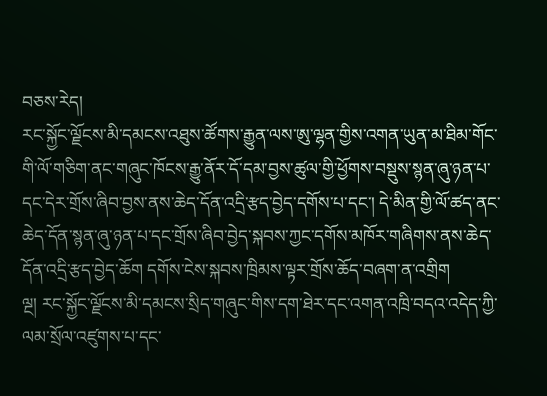བཅས་རེད།
རང་སྐྱོང་ལྗོངས་མི་དམངས་འཐུས་ཚོགས་རྒྱུན་ལས་ཨུ་ལྷན་གྱིས་འགན་ཡུན་མ་ཐིམ་གོང་གི་ལོ་གཅིག་ནང་གཞུང་ཁོངས་རྒྱུ་ནོར་དོ་དམ་བྱས་ཚུལ་གྱི་ཕྱོགས་བསྡུས་སྙན་ཞུ་ཉན་པ་དང་དེར་གྲོས་ཞིབ་བྱས་ནས་ཆེད་དོན་འདྲི་རྩད་བྱེད་དགོས་པ་དང་། དེ་མིན་གྱི་ལོ་ཚད་ནང་ཆེད་དོན་སྙན་ཞུ་ཉན་པ་དང་གྲོས་ཞིབ་བྱེད་སྐབས་ཀྱང་དགོས་མཁོར་གཞིགས་ནས་ཆེད་དོན་འདྲི་རྩད་བྱེད་ཆོག དགོས་ངེས་སྐབས་ཁྲིམས་ལྟར་གྲོས་ཆོད་བཞག་ན་འགྲིག
ལྔ། རང་སྐྱོང་ལྗོངས་མི་དམངས་སྲིད་གཞུང་གིས་དག་ཐེར་དང་འགན་འཁྲི་བདའ་འདེད་ཀྱི་ལམ་སྲོལ་འཛུགས་པ་དང་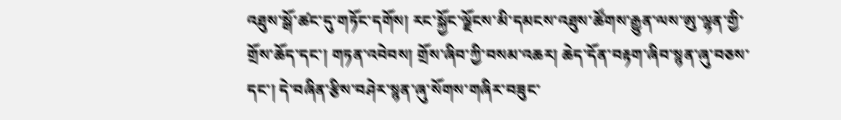འཐུས་སྒོ་ཚང་དུ་གཏོང་དགོས། རང་སྐྱོང་ལྗོངས་མི་དམངས་འཐུས་ཚོགས་རྒྱུན་ལས་ཨུ་ལྷན་གྱི་གྲོས་ཆོད་དང་། གཏན་འབེབས། གྲོས་ཞིབ་ཀྱི་བསམ་འཆར། ཆེད་དོན་བརྟག་ཞིབ་སྙན་ཞུ་བཅས་དང་། དེ་བཞིན་རྩིས་བཤེར་སྙན་ཞུ་སོགས་གཞིར་བཟུང་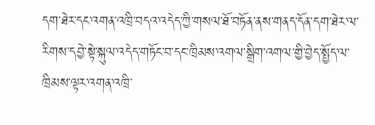དག་ཐེར་དང་འགན་འཁྲི་བདའ་འདེད་ཀྱི་གསལ་ཐོ་བཏོན་ནས་གནད་དོན་དག་ཐེར་ལ་རིགས་དབྱེ་སྟེ་སྐུལ་འདེད་གཏོང་བ་དང་ཁྲིམས་འགལ་སྒྲིག་འགལ་གྱི་བྱེད་སྤྱོད་ལ་ཁྲིམས་ལྟར་འགན་འཁྲི་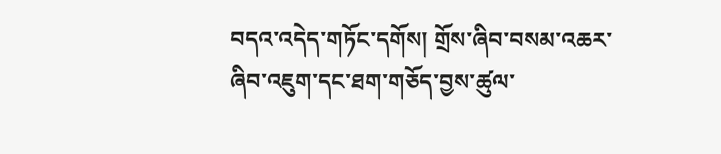བདའ་འདེད་གཏོང་དགོས། གྲོས་ཞིབ་བསམ་འཆར་ཞིབ་འཇུག་དང་ཐག་གཅོད་བྱས་ཚུལ་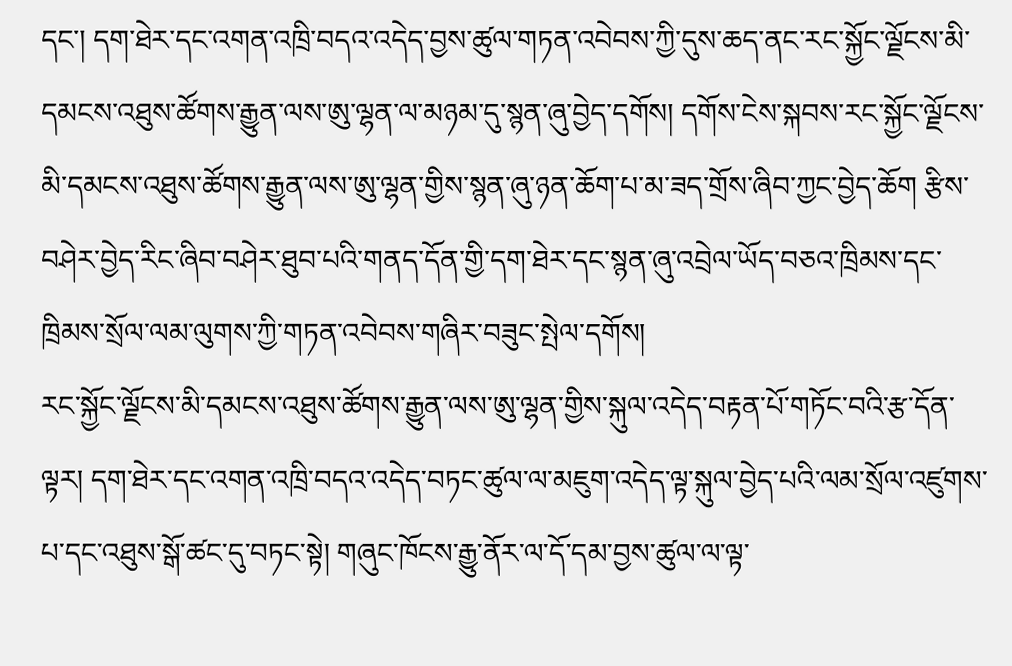དང་། དག་ཐེར་དང་འགན་འཁྲི་བདའ་འདེད་བྱས་ཚུལ་གཏན་འབེབས་ཀྱི་དུས་ཆད་ནང་རང་སྐྱོང་ལྗོངས་མི་དམངས་འཐུས་ཚོགས་རྒྱུན་ལས་ཨུ་ལྷན་ལ་མཉམ་དུ་སྙན་ཞུ་བྱེད་དགོས། དགོས་ངེས་སྐབས་རང་སྐྱོང་ལྗོངས་མི་དམངས་འཐུས་ཚོགས་རྒྱུན་ལས་ཨུ་ལྷན་གྱིས་སྙན་ཞུ་ཉན་ཆོག་པ་མ་ཟད་གྲོས་ཞིབ་ཀྱང་བྱེད་ཆོག རྩིས་བཤེར་བྱེད་རིང་ཞིབ་བཤེར་ཐུབ་པའི་གནད་དོན་གྱི་དག་ཐེར་དང་སྙན་ཞུ་འབྲེལ་ཡོད་བཅའ་ཁྲིམས་དང་ཁྲིམས་སྲོལ་ལམ་ལུགས་ཀྱི་གཏན་འབེབས་གཞིར་བཟུང་སྤེལ་དགོས།
རང་སྐྱོང་ལྗོངས་མི་དམངས་འཐུས་ཚོགས་རྒྱུན་ལས་ཨུ་ལྷན་གྱིས་སྐུལ་འདེད་བརྟན་པོ་གཏོང་བའི་རྩ་དོན་ལྟར། དག་ཐེར་དང་འགན་འཁྲི་བདའ་འདེད་བཏང་ཚུལ་ལ་མཇུག་འདེད་ལྟ་སྐུལ་བྱེད་པའི་ལམ་སྲོལ་འཛུགས་པ་དང་འཐུས་སྒོ་ཚང་དུ་བཏང་སྟེ། གཞུང་ཁོངས་རྒྱུ་ནོར་ལ་དོ་དམ་བྱས་ཚུལ་ལ་ལྟ་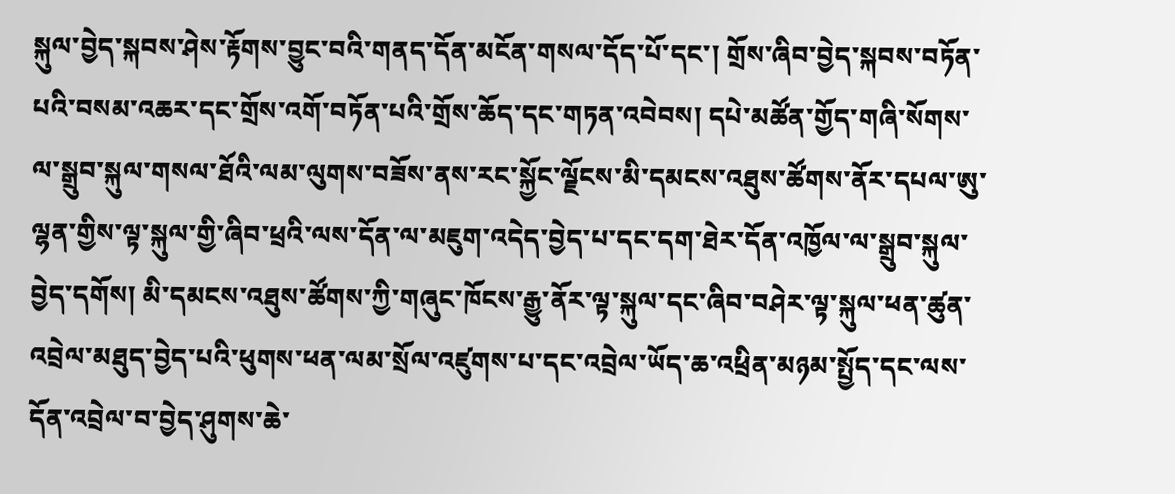སྐུལ་བྱེད་སྐབས་ཤེས་རྟོགས་བྱུང་བའི་གནད་དོན་མངོན་གསལ་དོད་པོ་དང་། གྲོས་ཞིབ་བྱེད་སྐབས་བཏོན་པའི་བསམ་འཆར་དང་གྲོས་འགོ་བཏོན་པའི་གྲོས་ཆོད་དང་གཏན་འབེབས། དཔེ་མཚོན་གྱོད་གཞི་སོགས་ལ་སྒྲུབ་སྐུལ་གསལ་ཐོའི་ལམ་ལུགས་བཟོས་ནས་རང་སྐྱོང་ལྗོངས་མི་དམངས་འཐུས་ཚོགས་ནོར་དཔལ་ཨུ་ལྷན་གྱིས་ལྟ་སྐུལ་གྱི་ཞིབ་ཕྲའི་ལས་དོན་ལ་མཇུག་འདེད་བྱེད་པ་དང་དག་ཐེར་དོན་འཁྱོལ་ལ་སྒྲུབ་སྐུལ་བྱེད་དགོས། མི་དམངས་འཐུས་ཚོགས་ཀྱི་གཞུང་ཁོངས་རྒྱུ་ནོར་ལྟ་སྐུལ་དང་ཞིབ་བཤེར་ལྟ་སྐུལ་ཕན་ཚུན་འབྲེལ་མཐུད་བྱེད་པའི་ཕུགས་ཕན་ལམ་སྲོལ་འཛུགས་པ་དང་འབྲེལ་ཡོད་ཆ་འཕྲིན་མཉམ་སྤྱོད་དང་ལས་དོན་འབྲེལ་བ་བྱེད་ཤུགས་ཆེ་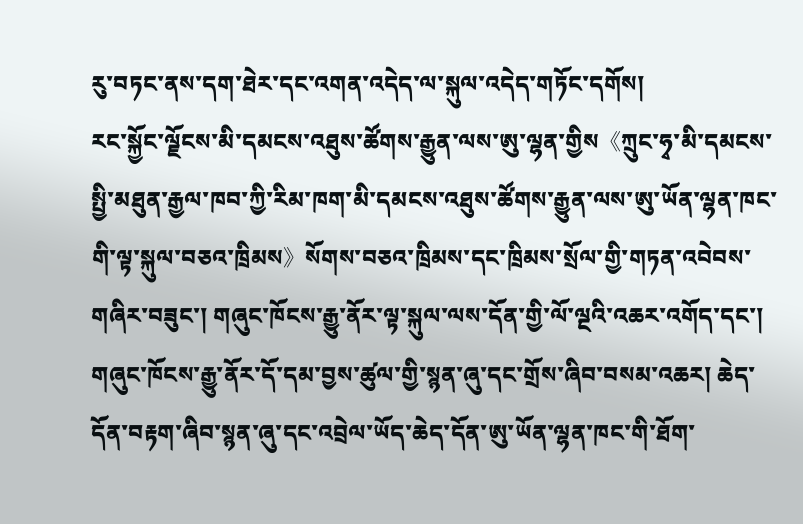རུ་བཏང་ནས་དག་ཐེར་དང་འགན་འདེད་ལ་སྐུལ་འདེད་གཏོང་དགོས།
རང་སྐྱོང་ལྗོངས་མི་དམངས་འཐུས་ཚོགས་རྒྱུན་ལས་ཨུ་ལྷན་གྱིས《ཀྲུང་ཧྭ་མི་དམངས་སྤྱི་མཐུན་རྒྱལ་ཁབ་ཀྱི་རིམ་ཁག་མི་དམངས་འཐུས་ཚོགས་རྒྱུན་ལས་ཨུ་ཡོན་ལྷན་ཁང་གི་ལྟ་སྐུལ་བཅའ་ཁྲིམས》སོགས་བཅའ་ཁྲིམས་དང་ཁྲིམས་སྲོལ་གྱི་གཏན་འབེབས་གཞིར་བཟུང་། གཞུང་ཁོངས་རྒྱུ་ནོར་ལྟ་སྐུལ་ལས་དོན་གྱི་ལོ་ལྔའི་འཆར་འགོད་དང་། གཞུང་ཁོངས་རྒྱུ་ནོར་དོ་དམ་བྱས་ཚུལ་གྱི་སྙན་ཞུ་དང་གྲོས་ཞིབ་བསམ་འཆར། ཆེད་དོན་བརྟག་ཞིབ་སྙན་ཞུ་དང་འབྲེལ་ཡོད་ཆེད་དོན་ཨུ་ཡོན་ལྷན་ཁང་གི་ཐོག་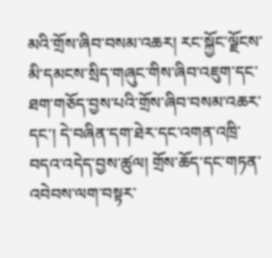མའི་གྲོས་ཞིབ་བསམ་འཆར། རང་སྐྱོང་ལྗོངས་མི་དམངས་སྲིད་གཞུང་གིས་ཞིབ་འཇུག་དང་ཐག་གཅོད་བྱས་པའི་གྲོས་ཞིབ་བསམ་འཆར་དང་། དེ་བཞིན་དག་ཐེར་དང་འགན་འཁྲི་བདའ་འདེད་བྱས་ཚུལ། གྲོས་ཆོད་དང་གཏན་འབེབས་ལག་བསྟར་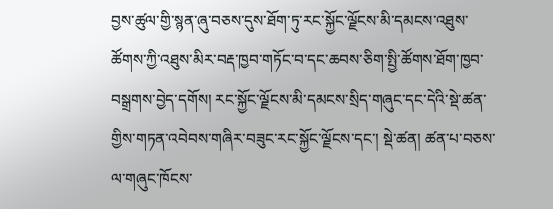བྱས་ཚུལ་གྱི་སྙན་ཞུ་བཅས་དུས་ཐོག་ཏུ་རང་སྐྱོང་ལྗོངས་མི་དམངས་འཐུས་ཚོགས་ཀྱི་འཐུས་མིར་བརྡ་ཁྱབ་གཏོང་བ་དང་ཆབས་ཅིག་སྤྱི་ཚོགས་ཐོག་ཁྱབ་བསྒྲགས་བྱེད་དགོས། རང་སྐྱོང་ལྗོངས་མི་དམངས་སྲིད་གཞུང་དང་དེའི་སྡེ་ཚན་གྱིས་གཏན་འབེབས་གཞིར་བཟུང་རང་སྐྱོང་ལྗོངས་དང་། སྡེ་ཚན། ཚན་པ་བཅས་ལ་གཞུང་ཁོངས་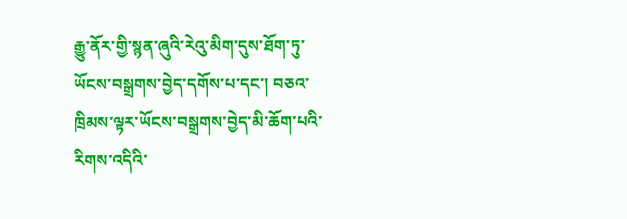རྒྱུ་ནོར་གྱི་སྙན་ཞུའི་རེའུ་མིག་དུས་ཐོག་ཏུ་ཡོངས་བསྒྲགས་བྱེད་དགོས་པ་དང་། བཅའ་ཁྲིམས་ལྟར་ཡོངས་བསྒྲགས་བྱེད་མི་ཆོག་པའི་རིགས་འདིའི་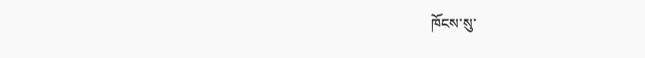ཁོངས་སུ་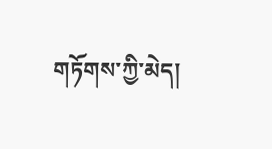གཏོགས་ཀྱི་མེད།